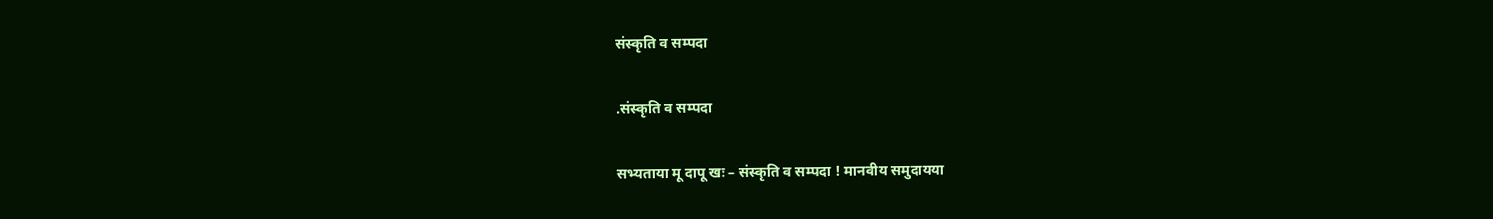संस्कृति व सम्पदा

.संस्कृति व सम्पदा

सभ्यताया मू दापू खः – संस्कृति व सम्पदा ! मानवीय समुदायया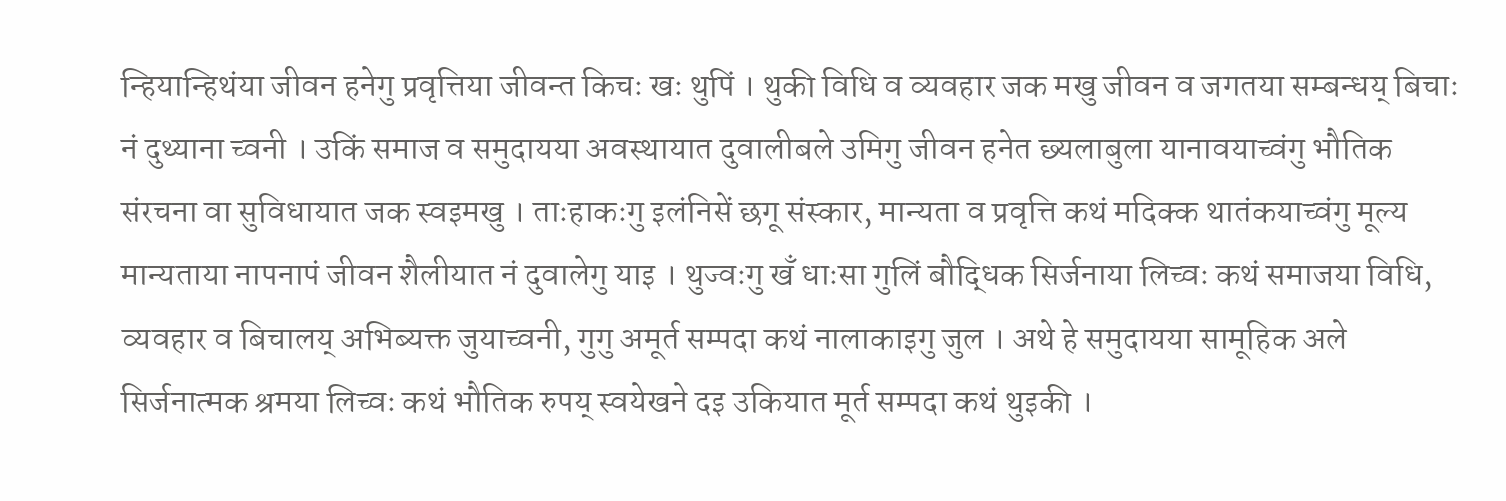न्हियान्हिथंया जीवन हनेगु प्रवृत्तिया जीवन्त किचः खः थुपिं । थुकी विधि व व्यवहार जक मखु जीवन व जगतया सम्बन्धय् बिचाः नं दुथ्याना च्वनी । उकिं समाज व समुदायया अवस्थायात दुवालीबले उमिगु जीवन हनेत छ्यलाबुला यानावयाच्वंगु भौतिक संरचना वा सुविधायात जक स्वइमखु । ताःहाकःगु इलंनिसें छगू संस्कार, मान्यता व प्रवृत्ति कथं मदिक्क थातंकयाच्वंगु मूल्य मान्यताया नापनापं जीवन शैलीयात नं दुवालेगु याइ । थुज्वःगु खँ धाःसा गुलिं बौद्धिक सिर्जनाया लिच्वः कथं समाजया विधि, व्यवहार व बिचालय् अभिब्यक्त जुयाच्वनी, गुगु अमूर्त सम्पदा कथं नालाकाइगु जुल । अथे हे समुदायया सामूहिक अले सिर्जनात्मक श्रमया लिच्वः कथं भौतिक रुपय् स्वयेखने दइ उकियात मूर्त सम्पदा कथं थुइकी ।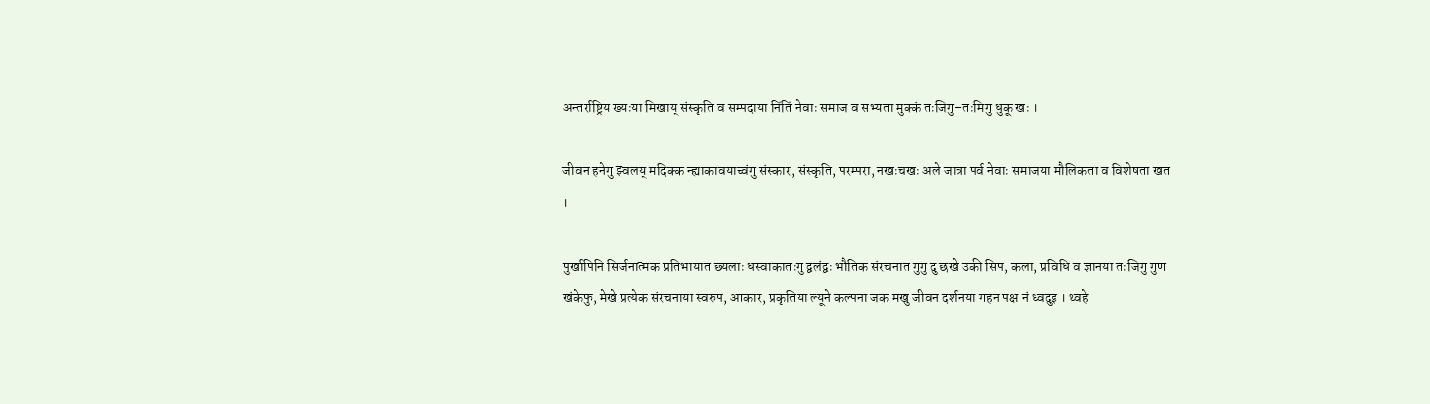अन्तर्राष्ट्रिय ख्यःया मिखाय् संस्कृति व सम्पदाया निंतिं नेवाः समाज व सभ्यता मुक्कं तःजिगु–तःमिगु धुकू खः ।

जीवन हनेगु झ्वलय् मदिक्क न्ह्याकावयाच्वंगु संस्कार, संस्कृति, परम्परा, नखःचखः अले जात्रा पर्व नेवाः समाजया मौलिकता व विशेषता खत ।

पुर्खापिनि सिर्जनात्मक प्रतिभायात छ्यलाः धस्वाकातःगु द्वलंद्वः भौतिक संरचनात गुगु दु छखे उकी सिप, कला, प्रविधि व ज्ञानया तःजिगु गुण खंकेफु, मेखे प्रत्येक संरचनाया स्वरुप, आकार, प्रकृतिया ल्यूने कल्पना जक मखु जीवन दर्शनया गहन पक्ष नं ध्वदुइ । थ्वहे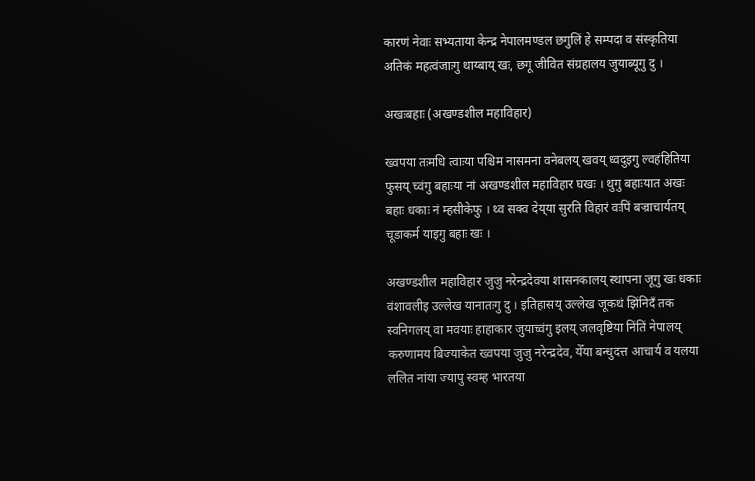कारणं नेवाः सभ्यताया केन्द्र नेपालमण्डल छगुलिं हे सम्पदा व संस्कृतिया अतिकं महत्वंजाःगु थाय्बाय् खः, छगू जीवित संग्रहालय जुयाब्यूगु दु ।

अखःबहाः (अखण्डशील महाविहार)

ख्वपया तःमधि त्वाःया पश्चिम नासमना वनेबलय्‌ खवय्‌ ध्वदुइगु ल्वहंहितिया फुसय्‌ च्वंगु बहाःया नां अखण्डशील महाविहार घखः । थुगु बहाःयात अखः बहाः धकाः नं म्हसीकेफु । थ्व सक्व देय्‌या सुरति विहारं वःपिं बज्राचार्यतय्‌ चूडाकर्म याइगु बहाः खः ।

अखण्डशील महाविहार जुजु नरेन्द्रदेवया शासनकालय्‌ स्थापना जूगु खः धकाः वंशावलीइ उल्लेख यानातःगु दु । इतिहासय्‌ उल्लेख जूकथं झिंनिदँ तक स्वनिगलय्‌ वा मवयाः हाहाकार जुयाच्वंगु इलय्‌ जलवृष्टिया निंतिं नेपालय्‌ करुणामय बिज्याकेत ख्वपया जुजु नरेन्द्रदेव, येँया बन्धुदत्त आचार्य व यलया ललित नांया ज्यापु स्वम्ह भारतया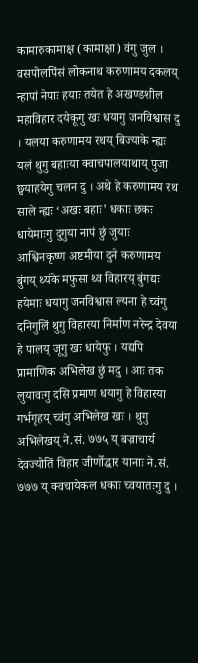कामारुकामाक्ष (कामाक्षा) वंगु जुल । वसपोलपिंसं लोकनाथ करुणामय दकलय्‌ न्हापां नेपाः हयाः तयेत हे अखण्डशील महाविहार दयेकूगु खः धयागु जनविश्वास दु । यलया करुणामय रथय्‌ बिज्याके न्ह्यः यलं थुगु बहाःया क्वाचपालयाथाय्‌ पुजा छ्वयाहयेगु चलन दु । अथे हे करुणामय रथ साले न्ह्यः ‘अखः बहाः’ धकाः छकः धायेमाःगु दुगुया नापं छुं जुयाः आश्विनकृष्ण अष्टमीया दुने करुणामय बुंगय्‌ थ्यंके मफुसा थ्व विहारय्‌ बुंगद्यः हयेमाः धयागु जनविश्वास ल्यना हे च्वंगु दनिगुलिं थुगु विहारया निर्माण नरेन्द्र देवया हे पालय्‌ जूगु खः धायेफु । यद्यपि प्रामाणिक अभिलेख छुं मदु । आः तक लुयावःगु दसि प्रमाण धयागु हे विहारया गर्भगृहय्‌ च्वंगु अभिलेख खः । थुगु अभिलेखय्‌ ने.सं. ७७५ य्‌ बज्राचार्य देवज्योतिं विहार जीर्णोद्धार यानाः ने.सं. ७७७ य्‌ क्वचायेकल धकाः च्वयातःगु दु ।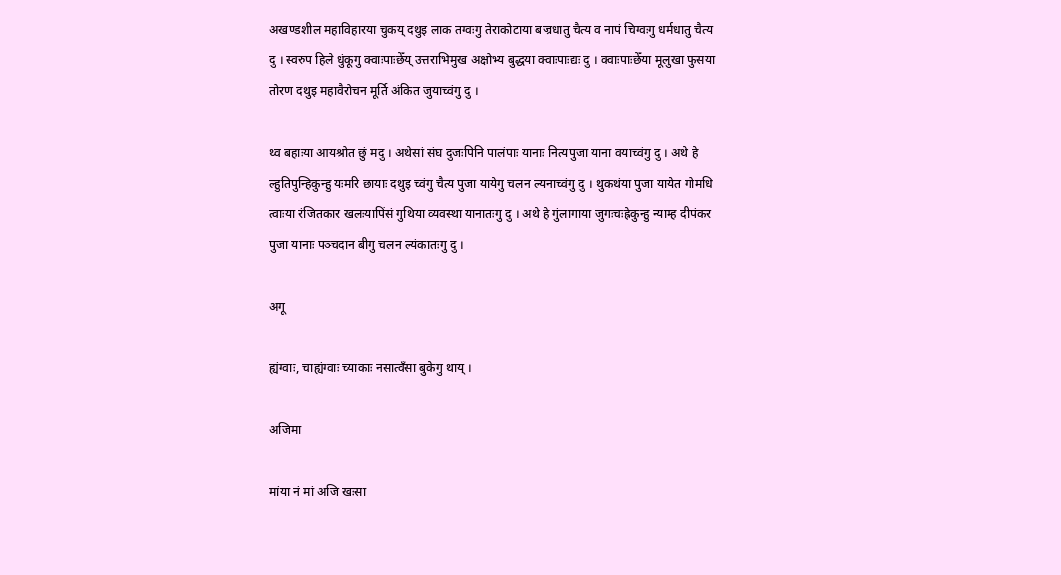अखण्डशील महाविहारया चुकय्‌ दथुइ लाक तग्वःगु तेराकोटाया बज्रधातु चैत्य व नापं चिग्वःगु धर्मधातु चैत्य दु । स्वरुप हिले धुंकूगु क्वाःपाःछेँय्‌ उत्तराभिमुख अक्षोभ्य बुद्धया क्वाःपाःद्यः दु । क्वाःपाःछेँया मूलुखा फुसया तोरण दथुइ महावैरोचन मूर्ति अंकित जुयाच्वंगु दु ।

थ्व बहाःया आयश्रोत छुं मदु । अथेसां संघ दुजःपिनि पालंपाः यानाः नित्यपुजा याना वयाच्वंगु दु । अथे हे ल्हुतिपुन्हिकुन्हु यःमरि छायाः दथुइ च्वंगु चैत्य पुजा यायेगु चलन ल्यनाच्वंगु दु । थुकथंया पुजा यायेत गोमधि त्वाःया रंजितकार खलःयापिंसं गुथिया व्यवस्था यानातःगु दु । अथे हे गुंलागाया जुगःचःह्रेकुन्हु न्याम्ह दीपंकर पुजा यानाः पञ्चदान बीगु चलन ल्यंकातःगु दु ।

अगू

ह्यंग्वाः, चाह्यंग्वाः च्याकाः नसात्वँसा बुकेगु थाय् ।

अजिमा

मांया नं मां अजि खःसा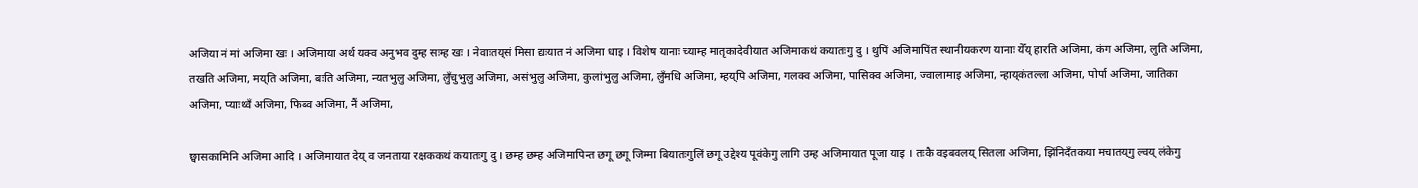अजिया नं मां अजिमा खः । अजिमाया अर्थ यक्व अनुभव दुम्ह सःम्ह खः । नेवाःतय्‌सं मिसा द्यःयात नं अजिमा धाइ । विशेष यानाः च्याम्ह मातृकादेवीयात अजिमाकथं कयातःगु दु । थुपिं अजिमापिंत स्थानीयकरण यानाः येँय्‌ हारति अजिमा, कंग अजिमा, लुति अजिमा, तखति अजिमा, मय्‌ति अजिमा, बःति अजिमा, न्यतभुलु अजिमा, लुँचुभुलु अजिमा, असंभुलु अजिमा, कुलांभुलु अजिमा, लुँमधि अजिमा, म्हय्‌पि अजिमा, गलक्व अजिमा, पासिक्व अजिमा, ज्वालामाइ अजिमा, न्हाय्‌कंतल्ला अजिमा, पोर्पा अजिमा, जातिका अजिमा, प्याःथ्वँ अजिमा, फिब्व अजिमा, नैं अजिमा,

छ्वासकामिनि अजिमा आदि । अजिमायात देय्‌ व जनताया रक्षककथं कयातःगु दु । छम्ह छम्ह अजिमापिन्त छगू छगू जिम्मा बियातःगुलिं छगू उद्देश्य पूवंकेगु लागि उम्ह अजिमायात पूजा याइ । तःकै वइबवलय्‌ सितला अजिमा, झिंनिदँतकया मचातय्‌गु ल्वय्‌ लंकेगु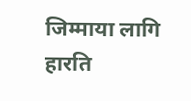जिम्माया लागि हारति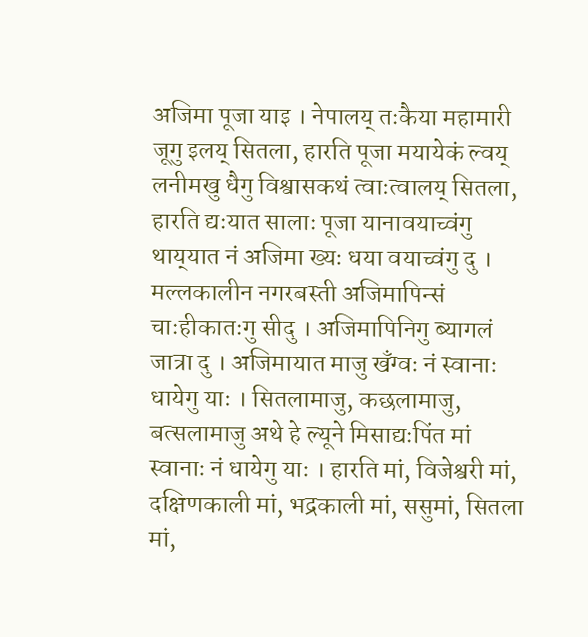अजिमा पूजा याइ । नेपालय्‌ तःकैया महामारी जूगु इलय्‌ सितला, हारति पूजा मयायेकं ल्वय्‌ लनीमखु धैगु विश्वासकथं त्वाःत्वालय्‌ सितला, हारति द्यःयात सालाः पूजा यानावयाच्वंगु थाय्‌यात नं अजिमा ख्यः धया वयाच्वंगु दु । मल्लकालीन नगरबस्ती अजिमापिन्सं चाःहीकातःगु सीदु । अजिमापिनिगु ब्यागलं जात्रा दु । अजिमायात माजु खँग्वः नं स्वानाः धायेगु याः । सितलामाजु, कछलामाजु, बत्सलामाजु अथे हे ल्यूने मिसाद्यःपिंत मां स्वानाः नं धायेगु याः । हारति मां, विजेश्वरी मां, दक्षिणकाली मां, भद्रकाली मां, ससुमां, सितला मां,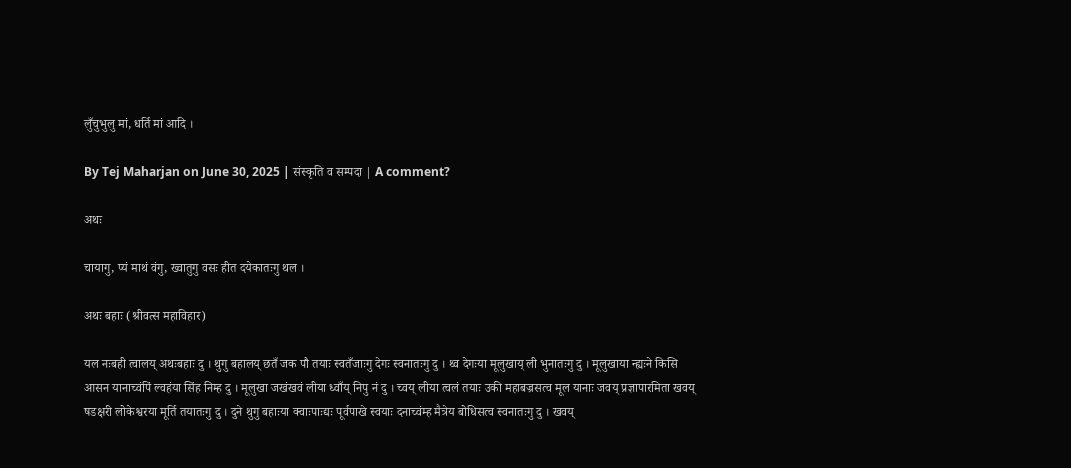लुँचुभुलु मां, धर्ति मां आदि ।

By Tej Maharjan on June 30, 2025 | संस्कृति व सम्पदा | A comment?

अथः

चायागु, प्यं माथं वंगु, ख्वातुगु वसः हीत दयेकातःगु थल ।

अथः बहाः (श्रीवत्स महाविहार)

यल नःबही त्वालय्‌ अथःबहाः दु । थुगु बहालय्‌ छतँ जक पौ तयाः स्वतँजाःगु देगः स्वनातःगु दु । थ्व देगःया मूलुखाय्‌ ली भुनातःगु दु । मूलुखाया न्ह्यःने किसि आसन यानाच्वंपिं ल्वहंया सिंह निम्ह दु । मूलुखा जखंखवं लीया ध्वाँय्‌ निपु नं दु । च्वय्‌ लीया त्वलं तयाः उकी महाबज्रसत्व मूल यानाः जवय्‌ प्रज्ञापारमिता खवय्‌ षडक्षरी लोकेश्वरया मूर्ति तयातःगु दु । दुने थुगु बहाःया क्वाःपाःद्यः पूर्वपाखे स्वयाः दनाच्वंम्ह मैत्रेय बोधिसत्व स्वनातःगु दु । खवय्‌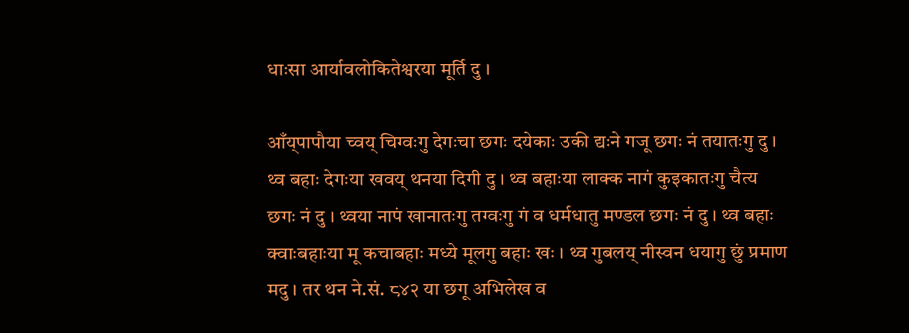धाःसा आर्यावलोकितेश्वरया मूर्ति दु ।

आँय्‌पापौया च्वय्‌ चिग्वःगु देगःचा छगः दयेकाः उकी द्यःने गजू छगः नं तयातःगु दु । थ्व बहाः देगःया खवय्‌ थनया दिगी दु । थ्व बहाःया लाक्क नागं कुइकातःगु चैत्य छगः नं दु । थ्वया नापं खानातःगु तग्वःगु गं व धर्मधातु मण्डल छगः नं दु । थ्व बहाः क्वाःबहाःया मू कचाबहाः मध्ये मूलगु बहाः खः । थ्व गुबलय्‌ नीस्वन धयागु छुं प्रमाण मदु । तर थन ने.सं. ८४२ या छगू अभिलेख व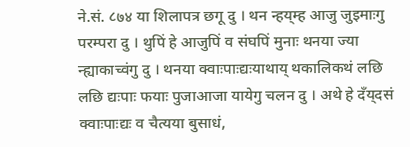ने.सं. ८७४ या शिलापत्र छगू दु । थन न्हय्‌म्ह आजु जुइमाःगु परम्परा दु । थुपिं हे आजुपिं व संघपिं मुनाः थनया ज्या न्ह्याकाच्वंगु दु । थनया क्वाःपाःद्यःयाथाय्‌ थकालिकथं लछि लछि द्यःपाः फयाः पुजाआजा यायेगु चलन दु । अथे हे दँय्‌दसं क्वाःपाःद्यः व चैत्यया बुसाधं,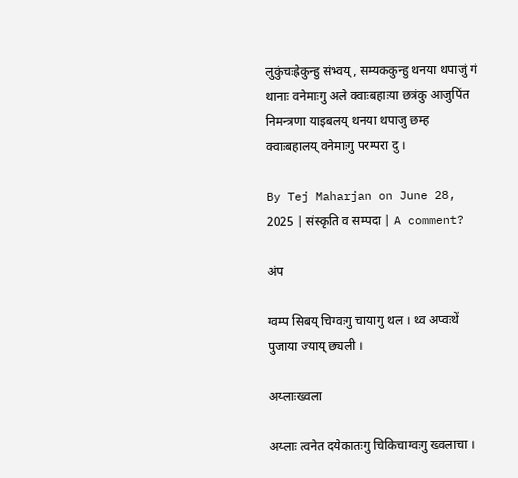लुकुंचःह्रेकुन्हु संभ्वय्‌, सम्यककुन्हु थनया थपाजुं गं थानाः वनेमाःगु अले क्वाःबहाःया छत्रंकु आजुपिंत निमन्त्रणा याइबलय्‌ थनया थपाजु छम्ह क्वाःबहालय्‌ वनेमाःगु परम्परा दु ।

By Tej Maharjan on June 28, 2025 | संस्कृति व सम्पदा | A comment?

अंप

ग्वम्प सिबय् चिग्वःगु चायागु थल । थ्व अप्वःथें पुजाया ज्याय् छ्यली ।

अय्लाःख्वला

अय्लाः त्वनेत दयेकातःगु चिकिचाग्वःगु ख्वलाचा ।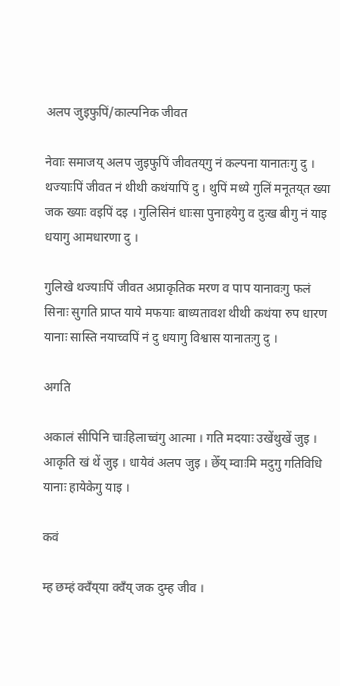अलप जुइफुपिं/काल्पनिक जीवत

नेवाः समाजय्‌ अलप जुइफुपिं जीवतय्‌गु नं कल्पना यानातःगु दु । थज्याःपिं जीवत नं थीथी कथंयापिं दु । थुपिं मध्ये गुलिं मनूतय्‌त ख्या जक ख्याः वइपिं दइ । गुलिसिनं धाःसा पुनाहयेगु व दुःख बीगु नं याइ धयागु आमधारणा दु ।

गुलिखे थज्याःपिं जीवत अप्राकृतिक मरण व पाप यानावःगु फलं सिनाः सुगति प्राप्त याये मफयाः बाध्यतावश थीथी कथंया रुप धारण यानाः सास्ति नयाच्वपिं नं दु धयागु विश्वास यानातःगु दु ।

अगति

अकालं सीपिनि चाःहिलाच्वंगु आत्मा । गति मदयाः उखेंथुखें जुइ । आकृति खं थें जुइ । धायेवं अलप जुइ । छेँय्‌ म्वाःमि मदुगु गतिविधि यानाः हायेकेगु याइ ।

कवं

म्ह छम्हं क्वँय्‌या क्वँय्‌ जक दुम्ह जीव ।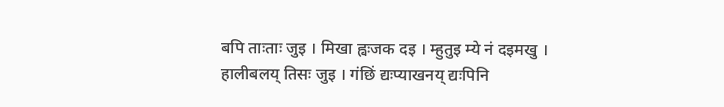बपि ताःताः जुइ । मिखा ह्वःजक दइ । म्हुतुइ म्ये नं दइमखु । हालीबलय्‌ तिसः जुइ । गंछिं द्यःप्याखनय्‌ द्यःपिनि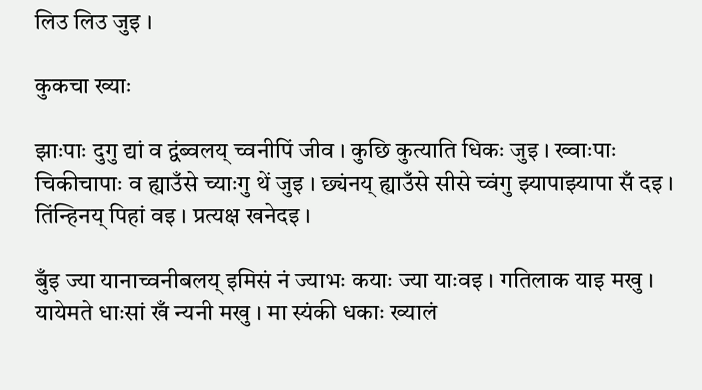लिउ लिउ जुइ ।

कुकचा ख्याः

झाःपाः दुगु द्यां व द्वंब्वलय्‌ च्वनीपिं जीव । कुछि कुत्याति धिकः जुइ । ख्वाःपाः चिकीचापाः व ह्याउँसे च्याःगु थें जुइ । छ्यंनय्‌ ह्याउँसे सीसे च्वंगु झ्यापाझ्यापा सँ दइ । तिंन्हिनय्‌ पिहां वइ । प्रत्यक्ष खनेदइ ।

बुँइ ज्या यानाच्वनीबलय्‌ इमिसं नं ज्याभः कयाः ज्या याःवइ । गतिलाक याइ मखु । यायेमते धाःसां खँ न्यनी मखु । मा स्यंकी धकाः ख्यालं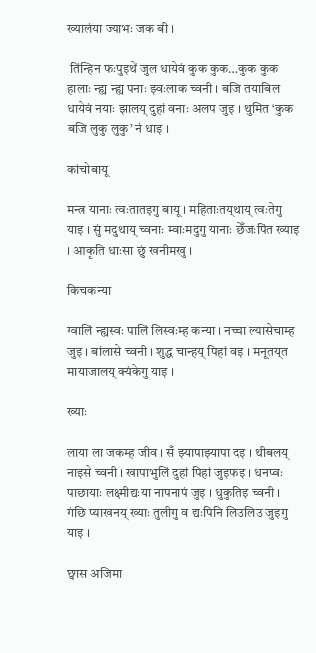ख्यालंया ज्याभः जक बी ।

 तिंन्हिन फःपुइथें जुल धायेवं कुक कुक…कुक कुक हालाः न्ह्य न्ह्य पनाः झ्वःलाक च्वनी । बजि तयाबिल धायेवं नयाः झालय्‌ दुहां वनाः अलप जुइ । थुमित ‘कुक बजि लुकु लुकु’ नं धाइ ।

कांचोबायू

मन्त्र यानाः त्वःतातइगु बायू । महिताःतय्‌थाय्‌ त्वःतेगु याइ । सुं मदुथाय्‌ च्वनाः म्वाःमदुगु यानाः छेँजःपिंत ख्याइ । आकृति धाःसा छुं खनीमखु ।

किचकन्या

ग्वालिं न्ह्यस्वः पालिं लिस्वःम्ह कन्या । नच्चा ल्यासेचाम्ह जुइ । बांलासे च्वनी । शुद्ध चान्हय्‌ पिहां वइ । मनूतय्‌त मायाजालय्‌ क्यंकेगु याइ ।

ख्याः

लाया ला जकम्ह जीव । सँ झ्यापाझ्यापा दइ । थीबलय्‌ नाइसे च्वनी । खापाभुलिं दुहां पिहां जुइफइ । धनप्वः पाछायाः लक्ष्मीद्यःया नापनापं जुइ । धुकुतिइ च्वनी । गंछि प्याखनय्‌ ख्याः तुलीगु व द्यःपिनि लिउलिउ जुइगु याइ ।

छ्वास अजिमा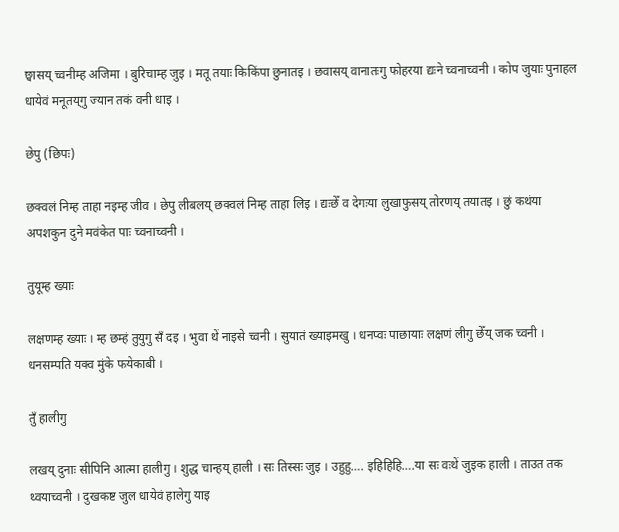छ्वासय्‌ च्वनीम्ह अजिमा । बुरिचाम्ह जुइ । मतू तयाः किकिंपा छुनातइ । छवासय्‌ वानातःगु फोहरया द्यःने च्वनाच्वनी । कोप जुयाः पुनाहल धायेवं मनूतय्‌गु ज्यान तकं वनी धाइ ।

छेपु (छिपः)

छक्वलं निम्ह ताहा नइम्ह जीव । छेपु लीबलय्‌ छक्वलं निम्ह ताहा लिइ । द्यःछेँ व देगःया लुखाफुसय्‌ तोरणय्‌ तयातइ । छुं कथंया अपशकुन दुने मवंकेत पाः च्वनाच्वनी ।

तुयूम्ह ख्याः

लक्षणम्ह ख्याः । म्ह छम्हं तुयुगु सँ दइ । भुवा थें नाइसे च्वनी । सुयातं ख्याइमखु । धनप्वः पाछायाः लक्षणं लीगु छेँय्‌ जक च्वनी । धनसम्पति यक्व मुंके फयेकाबी ।

तुँ हालीगु

लखय्‌ दुनाः सीपिनि आत्मा हालीगु । शुद्ध चान्हय्‌ हाली । सः तिस्सः जुइ । उहुहु…. इहिहिहि….या सः वःथें जुइक हाली । ताउत तक थ्वयाच्वनी । दुखकष्ट जुल धायेवं हालेगु याइ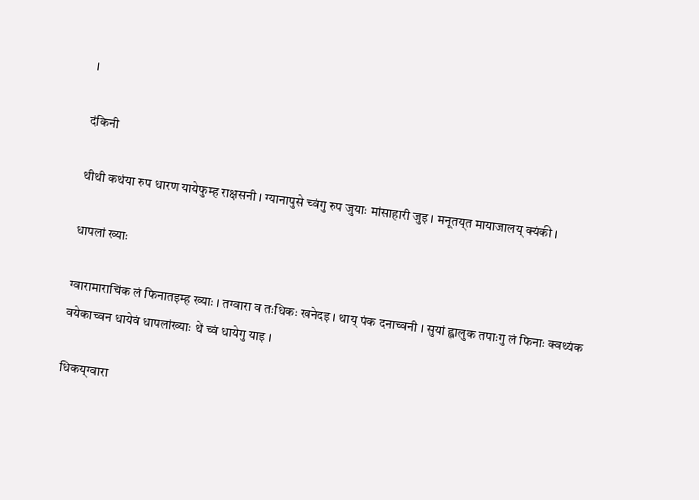।

दंकिनी

थीथी कथंया रुप धारण यायेफुम्ह राक्षसनी । ग्यानापुसे च्वंगु रुप जुयाः मांसाहारी जुइ । मनूतय्‌त मायाजालय्‌ क्यंकी ।

धापलां ख्याः

ग्वारामाराचिंक लं फिनातइम्ह ख्याः । तग्वारा व तःधिकः खनेदइ । थाय्‌ पंक दनाच्वनी । सुयां ह्वालुक तपाःगु लं फिनाः क्वथ्यंक वयेकाच्वन धायेवं धापलांख्याः थें च्वं धायेगु याइ ।

धिकय्‌ग्वारा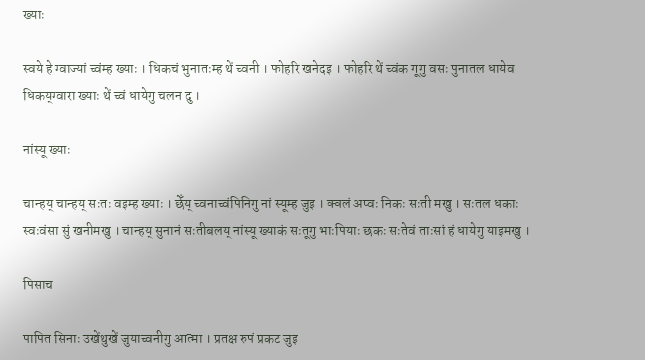ख्याः

स्वये हे ग्वाज्यां च्वंम्ह ख्याः । धिकचं भुनातःम्ह थें च्वनी । फोहरि खनेदइ । फोहरि थें च्वंक गूगु वसः पुनातल धायेव धिकय्‌ग्वारा ख्याः थें च्वं धायेगु चलन दु ।

नांस्यू ख्याः

चान्हय्‌ चान्हय्‌ सःतः वइम्ह ख्याः । छेँय्‌ च्वनाच्वंपिनिगु नां स्यूम्ह जुइ । क्वलं अप्वः निकः सःती मखु । सःतल धकाः स्वःवंसा सुं खनीमखु । चान्हय्‌ सुनानं सःतीबलय्‌ नांस्यू ख्याकं सःतूगु भाःपियाः छकः सःतेवं ताःसां हं धायेगु याइमखु ।

पिसाच

पापित सिनाः उखेंथुखें जुयाच्वनीगु आत्मा । प्रतक्ष रुपं प्रकट जुइ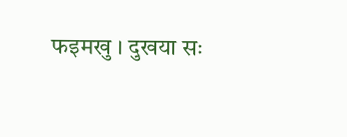फइमखु । दुखया सः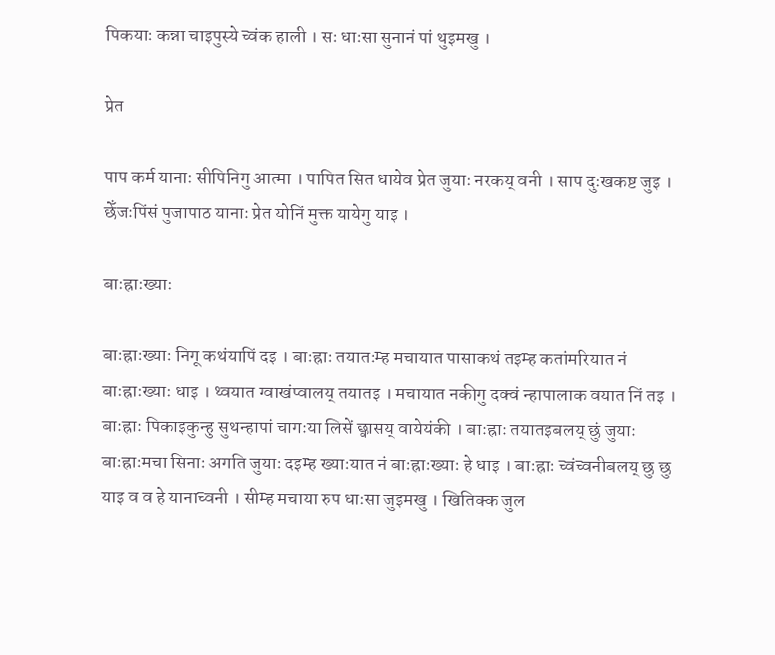पिकयाः कन्ना चाइपुस्ये च्वंक हाली । सः धाःसा सुनानं पां थुइमखु ।

प्रेत

पाप कर्म यानाः सीपिनिगु आत्मा । पापित सित धायेव प्रेत जुयाः नरकय्‌ वनी । साप दुःखकष्ट जुइ । छेँजःपिंसं पुजापाठ यानाः प्रेत योनिं मुक्त यायेगु याइ ।

बाःह्राःख्याः

बाःह्राःख्याः निगू कथंयापिं दइ । बाःह्राः तयातःम्ह मचायात पासाकथं तइम्ह कतांमरियात नं बाःह्राःख्याः धाइ । थ्वयात ग्वाखंप्वालय्‌ तयातइ । मचायात नकीगु दक्वं न्हापालाक वयात निं तइ । बाःह्राः पिकाइकुन्हु सुथन्हापां चागःया लिसें छ्वासय्‌ वायेयंकी । बाःह्राः तयातइबलय्‌ छुं जुयाः बाःह्राःमचा सिनाः अगति जुयाः दइम्ह ख्याःयात नं बाःह्राःख्याः हे धाइ । बाःह्राः च्वंच्वनीबलय्‌ छु छु याइ व व हे यानाच्वनी । सीम्ह मचाया रुप धाःसा जुइमखु । खितिक्क जुल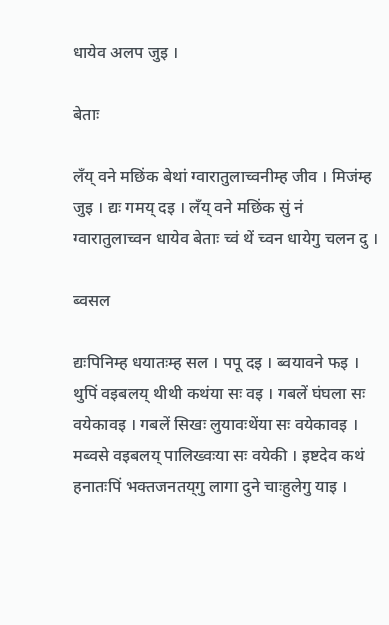धायेव अलप जुइ ।

बेताः

लँय्‌ वने मछिंक बेथां ग्वारातुलाच्वनीम्ह जीव । मिजंम्ह जुइ । द्यः गमय्‌ दइ । लँय्‌ वने मछिंक सुं नं ग्वारातुलाच्वन धायेव बेताः च्वं थें च्वन धायेगु चलन दु ।

ब्वसल

द्यःपिनिम्ह धयातःम्ह सल । पपू दइ । ब्वयावने फइ । थुपिं वइबलय्‌ थीथी कथंया सः वइ । गबलें घंघला सः वयेकावइ । गबलें सिखः लुयावःथेंया सः वयेकावइ । मब्वसे वइबलय्‌ पालिख्वःया सः वयेकी । इष्टदेव कथं हनातःपिं भक्तजनतय्‌गु लागा दुने चाःहुलेगु याइ ।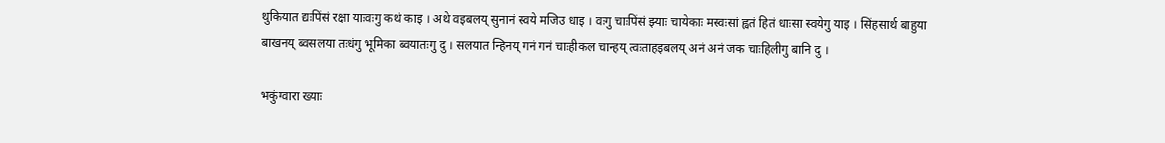थुकियात द्यःपिंसं रक्षा याःवःगु कथं काइ । अथे वइबलय्‌ सुनानं स्वये मजिउ धाइ । वःगु चाःपिंसं झ्याः चायेकाः मस्वःसां ह्वतं हितं धाःसा स्वयेगु याइ । सिंहसार्थ बाहुया बाखनय्‌ ब्वसलया तःधंगु भूमिका ब्वयातःगु दु । सलयात न्हिनय्‌ गनं गनं चाःहीकल चान्हय्‌ त्वःताहइबलय्‌ अनं अनं जक चाःहिलीगु बानि दु ।

भकुंग्वारा ख्याः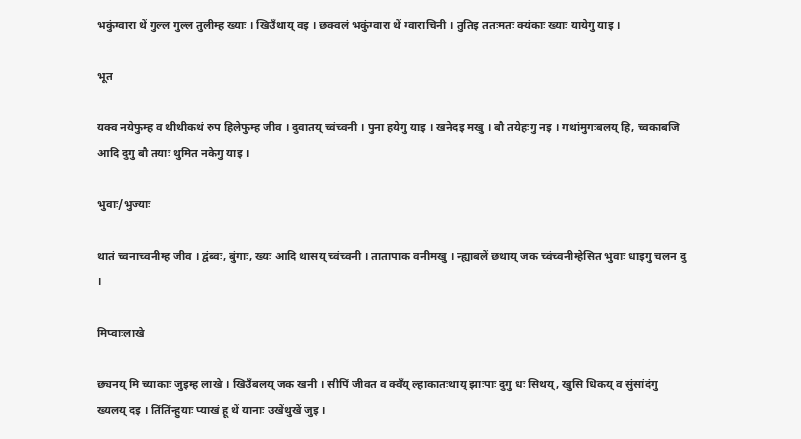भकुंग्वारा थें गुल्ल गुल्ल तुलीम्ह ख्याः । खिउँथाय्‌ वइ । छक्वलं भकुंग्वारा थें ग्वाराचिनी । तुतिइ ततःमतः क्यंकाः ख्याः यायेगु याइ ।

भूत

यक्व नयेफुम्ह व थीथीकथं रुप हिलेफुम्ह जीव । दुवातय्‌ च्वंच्वनी । पुना हयेगु याइ । खनेदइ मखु । बौ तयेहःगु नइ । गथांमुगःबलय्‌ हि, च्वकाबजि आदि दुगु बौ तयाः थुमित नकेगु याइ ।

भुवाः/भुज्याः

थातं च्वनाच्वनीम्ह जीव । द्वंब्वः, बुंगाः, ख्यः आदि थासय्‌ च्वंच्वनी । तातापाक वनीमखु । न्ह्याबलें छथाय्‌ जक च्वंच्वनीम्हेसित भुवाः धाइगु चलन दु ।

मिप्वाःलाखे

छ्यनय्‌ मि च्याकाः जुइम्ह लाखे । खिउँबलय्‌ जक खनी । सीपिं जीवत व क्वँय्‌ ल्हाकातःथाय्‌ झाःपाः दुगु धः सिथय्‌, खुसि धिकय्‌ व सुंसांदंगु ख्यलय्‌ दइ । तिंतिंन्हुयाः प्याखं हू थें यानाः उखेंथुखें जुइ ।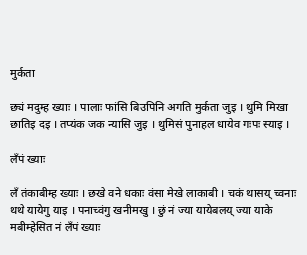मुर्कता

छ्यं मदुम्ह ख्याः । पालाः फांसि बिउपिनि अगति मुर्कता जुइ । थुमि मिखा छातिइ दइ । तप्यंक जक न्यासि जुइ । थुमिसं पुनाहल धायेव गःपः स्याइ ।

लँपं ख्याः

लँ तंकाबीम्ह ख्याः । छखे वने धकाः वंसा मेखे लाकाबी । चकं थासय्‌ च्वनाः थथे यायेगु याइ । पनाच्वंगु खनीमखु । छुं नं ज्या यायेबलय्‌ ज्या याके मबीम्हेसित नं लँपं ख्याः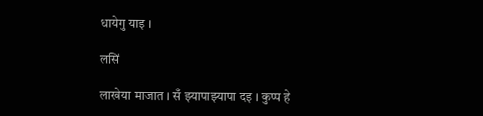धायेगु याइ ।

लसिं

लाखेया माजात । सँ झ्यापाझ्यापा दइ । कुप्प हे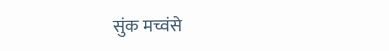सुंक मच्वंसे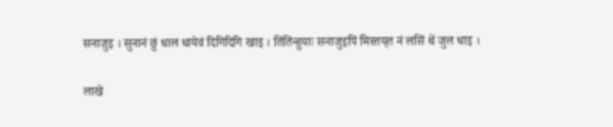सनाजुइ । सुनानं छुं धाल धायेवं दिगिदिगि खाइ । तिंतिंन्हुयाः सनाजुइपिं मिस्तय्‌त नं लसिं थें जुल धाइ ।

लाखे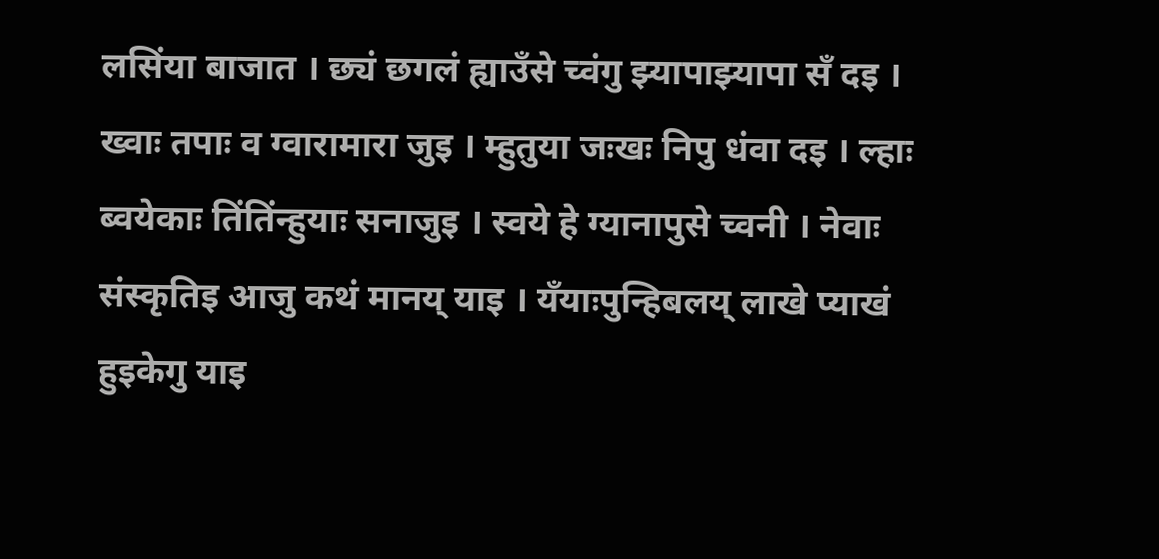लसिंया बाजात । छ्यं छगलं ह्याउँसे च्वंगु झ्यापाझ्यापा सँ दइ । ख्वाः तपाः व ग्वारामारा जुइ । म्हुतुया जःखः निपु धंवा दइ । ल्हाः ब्वयेकाः तिंतिंन्हुयाः सनाजुइ । स्वये हे ग्यानापुसे च्वनी । नेवाः संस्कृतिइ आजु कथं मानय्‌ याइ । यँयाःपुन्हिबलय्‌ लाखे प्याखं हुइकेगु याइ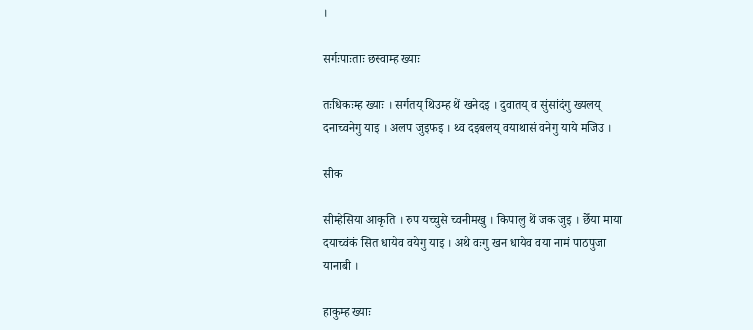।

सर्गःपाःताः छस्वाम्ह ख्याः

तःधिकःम्ह ख्याः । सर्गतय्‌ थिउम्ह थें खनेदइ । दुवातय्‌ व सुंसांदंगु ख्यलय्‌ दनाच्वनेगु याइ । अलप जुइफइ । थ्व दइबलय्‌ वयाथासं वनेगु याये मजिउ ।

सीक

सीम्हेसिया आकृति । रुप यच्चुसे च्वनीमखु । किपालु थें जक जुइ । छेँया माया दयाच्वंकं सित धायेव वयेगु याइ । अथे वःगु खन धायेव वया नामं पाठपुजा यानाबी ।

हाकुम्ह ख्याः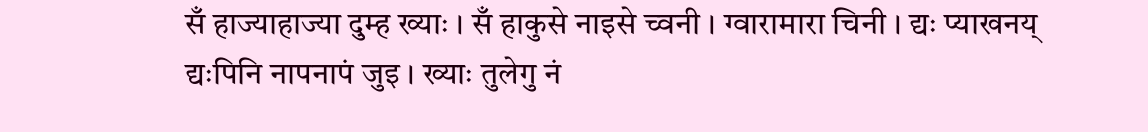सँ हाज्याहाज्या दुम्ह ख्याः । सँ हाकुसे नाइसे च्वनी । ग्वारामारा चिनी । द्यः प्याखनय्‌ द्यःपिनि नापनापं जुइ । ख्याः तुलेगु नं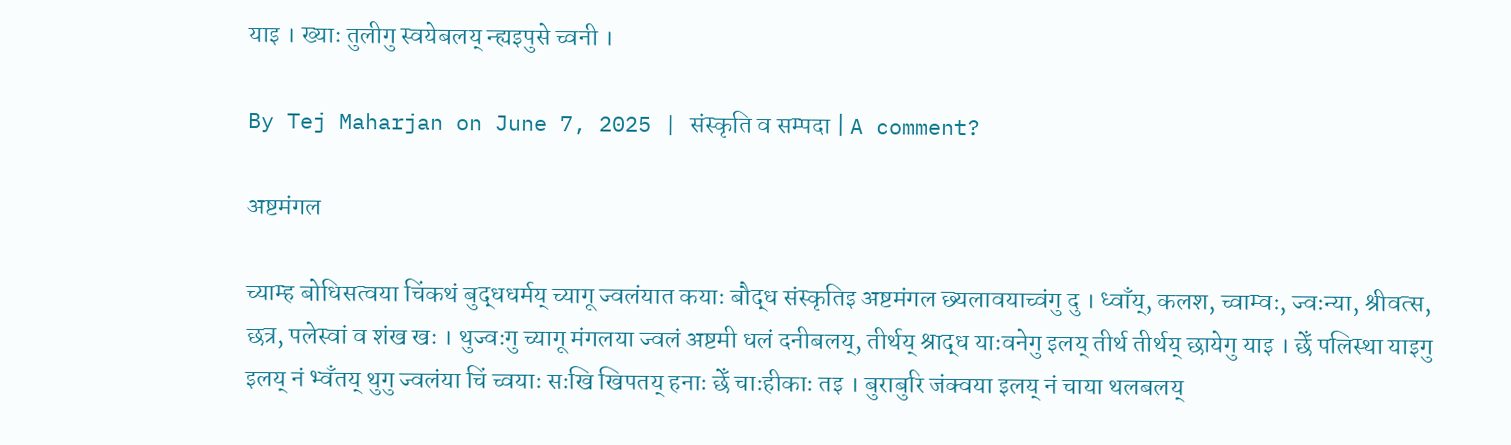याइ । ख्याः तुलीगु स्वयेबलय्‌ न्ह्यइपुसे च्वनी ।

By Tej Maharjan on June 7, 2025 | संस्कृति व सम्पदा | A comment?

अष्टमंगल

च्याम्ह बोधिसत्वया चिंकथं बुद्धधर्मय्‌ च्यागू ज्वलंयात कयाः बौद्ध संस्कृतिइ अष्टमंगल छ्यलावयाच्वंगु दु । ध्वाँय्‌, कलश, च्वाम्वः, ज्वःन्या, श्रीवत्स, छत्र, पलेस्वां व शंख खः । थुज्वःगु च्यागू मंगलया ज्वलं अष्टमी धलं दनीबलय्‌, तीर्थय्‌ श्राद्ध याःवनेगु इलय्‌ तीर्थ तीर्थय्‌ छायेगु याइ । छेँ पलिस्था याइगु इलय्‌ नं भ्वँतय्‌ थुगु ज्वलंया चिं च्वयाः सःखि खिपतय्‌ हनाः छेँ चाःहीकाः तइ । बुराबुरि जंक्वया इलय्‌ नं चाया थलबलय्‌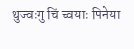थुज्वःगु चिं च्वयाः पिनेया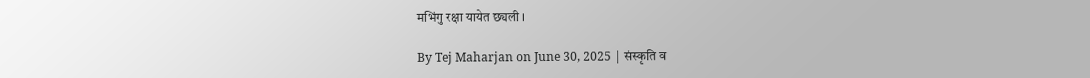मभिंगु रक्षा यायेत छ्यली ।

By Tej Maharjan on June 30, 2025 | संस्कृति व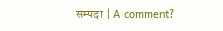सम्पदा | A comment?